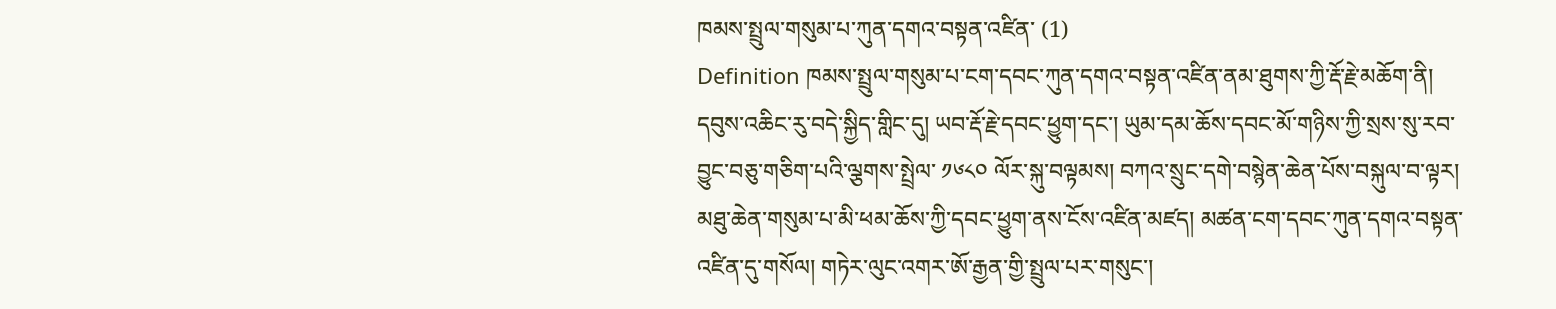ཁམས་སྤྲུལ་གསུམ་པ་ཀུན་དགའ་བསྟན་འཛིན་ (1)
Definition ཁམས་སྤྲུལ་གསུམ་པ་ངག་དབང་ཀུན་དགའ་བསྟན་འཛིན་ནམ་ཐུགས་ཀྱི་རྡོ་རྗེ་མཆོག་ནི། དབུས་འཆིང་རུ་བདེ་སྐྱིད་གླིང་དུ། ཡབ་རྡོ་རྗེ་དབང་ཕྱུག་དང་། ཡུམ་དམ་ཆོས་དབང་མོ་གཉིས་ཀྱི་སྲས་སུ་རབ་བྱུང་བཅུ་གཅིག་པའི་ལྕགས་སྤྲེལ་ ༡༦༨༠ ལོར་སྐུ་བལྟམས། བཀའ་སྲུང་དགེ་བསྙེན་ཆེན་པོས་བསྐུལ་བ་ལྟར། མཐུ་ཆེན་གསུམ་པ་མི་ཕམ་ཆོས་ཀྱི་དབང་ཕྱུག་ནས་ངོས་འཛིན་མཛད། མཚན་ངག་དབང་ཀུན་དགའ་བསྟན་འཛིན་དུ་གསོལ། གཏེར་ལུང་འགར་ཨོ་རྒྱན་གྱི་སྤྲུལ་པར་གསུང་།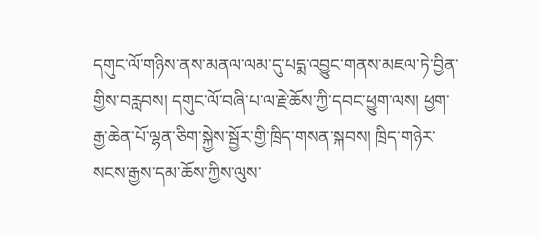དགུང་ལོ་གཉིས་ནས་མནལ་ལམ་དུ་པདྨ་འབྱུང་གནས་མཇལ་ཏེ་བྱིན་གྱིས་བརླབས། དགུང་ལོ་བཞི་པ་ལ་རྗེ་ཆོས་ཀྱི་དབང་ཕྱུག་ལས། ཕྱག་རྒྱ་ཆེན་པོ་ལྷན་ཅིག་སྐྱེས་སྦྱོར་གྱི་ཁྲིད་གསན་སྐབས། ཁྲིད་གཉེར་སངས་རྒྱས་དམ་ཆོས་ཀྱིས་ལུས་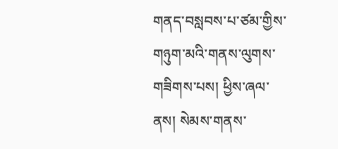གནད་བསླབས་པ་ཙམ་གྱིས་གཉུག་མའི་གནས་ལུགས་གཟིགས་པས། ཕྱིས་ཞལ་ནས། སེམས་གནས་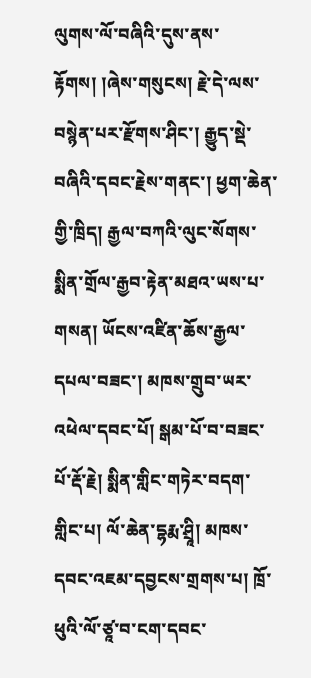ལུགས་ལོ་བཞིའི་དུས་ནས་རྟོགས། །ཞེས་གསུངས། རྗེ་དེ་ལས་བསྙེན་པར་རྫོགས་ཤིང་། རྒྱུད་སྡེ་བཞིའི་དབང་རྗེས་གནང་། ཕྱག་ཆེན་གྱི་ཁྲིད། རྒྱལ་བཀའི་ལུང་སོགས་སྨིན་གྲོལ་རྒྱབ་རྟེན་མཐའ་ཡས་པ་གསན། ཡོངས་འཛིན་ཆོས་རྒྱལ་དཔལ་བཟང་། མཁས་གྲུབ་ཡར་འཕེལ་དབང་པོ། སྒམ་པོ་བ་བཟང་པོ་རྡོ་རྗེ། སྨིན་གླིང་གཏེར་བདག་གླིང་པ། ལོ་ཆེན་དྷརྨ་ཤྲཱི། མཁས་དབང་འཇམ་དབྱངས་གྲགས་པ། ཁྲོ་ཕུའི་ལོ་ཙཱ་བ་ངག་དབང་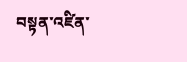བསྟན་འཛིན་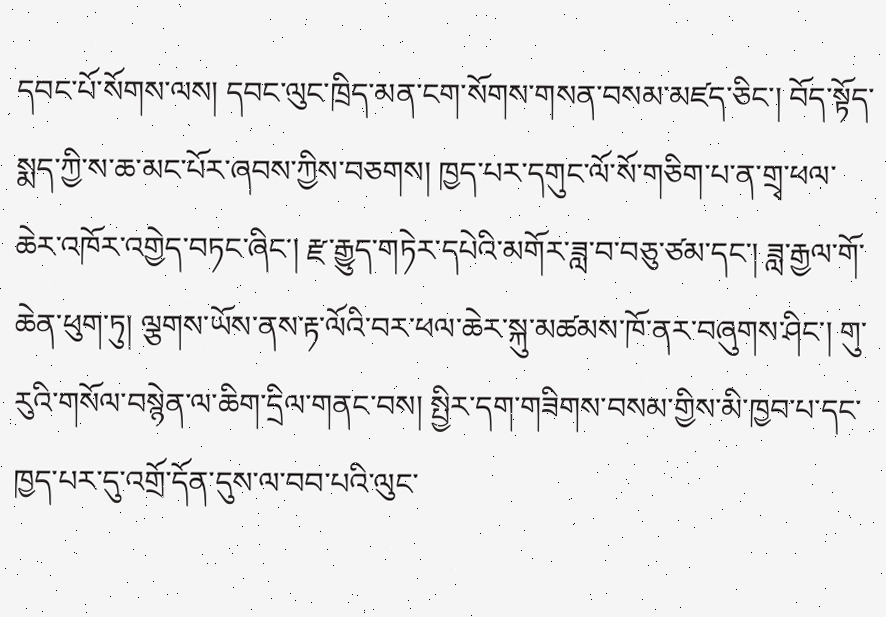དབང་པོ་སོགས་ལས། དབང་ལུང་ཁྲིད་མན་ངག་སོགས་གསན་བསམ་མཛད་ཅིང་། བོད་སྟོད་སྨད་ཀྱི་ས་ཆ་མང་པོར་ཞབས་ཀྱིས་བཅགས། ཁྱད་པར་དགུང་ལོ་སོ་གཅིག་པ་ན་གྲྭ་ཕལ་ཆེར་འཁོར་འགྱེད་བཏང་ཞིང་། རྫ་རྒྱུད་གཏེར་དཔེའི་མགོར་ཟླ་བ་བཅུ་ཙམ་དང་། ཟླ་རྒྱལ་གོ་ཆེན་ཕུག་ཏུ། ལྕགས་ཡོས་ནས་རྟ་ལོའི་བར་ཕལ་ཆེར་སྐུ་མཚམས་ཁོ་ནར་བཞུགས་ཤིང་། གུ་རུའི་གསོལ་བསྙེན་ལ་ཆིག་དྲིལ་གནང་བས། སྤྱིར་དག་གཟིགས་བསམ་གྱིས་མི་ཁྱབ་པ་དང་ཁྱད་པར་དུ་འགྲོ་དོན་དུས་ལ་བབ་པའི་ལུང་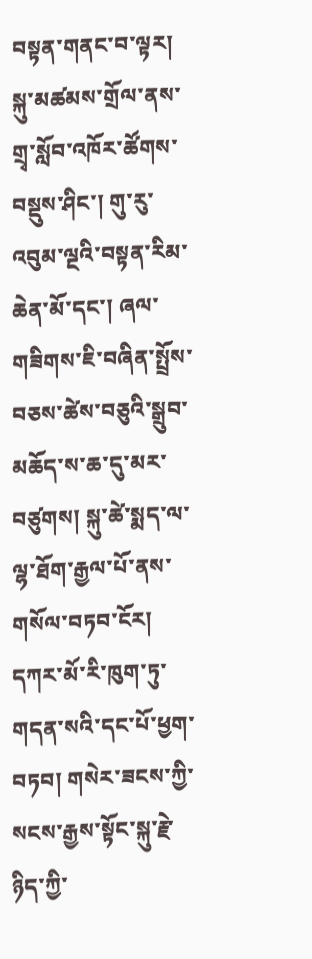བསྟན་གནང་བ་ལྟར། སྐུ་མཚམས་གྲོལ་ནས་གྲྭ་སློབ་འཁོར་ཚོགས་བསྡུས་ཤིང་། གུ་རུ་འབུམ་ལྔའི་བསྟན་རིམ་ཆེན་མོ་དང་། ཞལ་གཟིགས་ཇི་བཞིན་སྤྲོས་བཅས་ཚེས་བཅུའི་སྒྲུབ་མཆོད་ས་ཆ་དུ་མར་བཙུགས། སྐུ་ཚེ་སྨད་ལ་ལྷ་ཐོག་རྒྱལ་པོ་ནས་གསོལ་བཏབ་ངོར། དཀར་མོ་རི་ཁུག་ཏུ་གདན་སའི་དང་པོ་ཕྱག་བཏབ། གསེར་ཟངས་ཀྱི་སངས་རྒྱས་སྟོང་སྐུ་རྗེ་ཉིད་ཀྱི་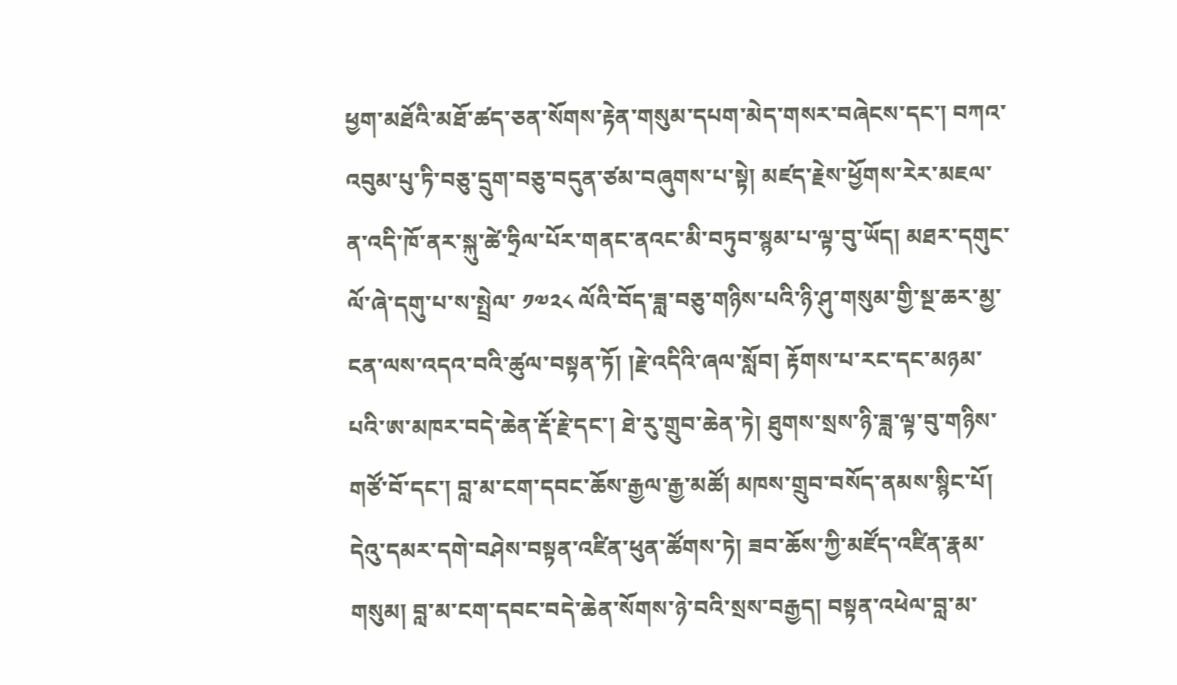ཕྱག་མཐོའི་མཐོ་ཚད་ཅན་སོགས་རྟེན་གསུམ་དཔག་མེད་གསར་བཞེངས་དང་། བཀའ་འབུམ་པུ་ཏི་བཅུ་དྲུག་བཅུ་བདུན་ཙམ་བཞུགས་པ་སྟེ། མཛད་རྗེས་ཕྱོགས་རེར་མཇལ་ན་འདི་ཁོ་ནར་སྐུ་ཚེ་ཧྲིལ་པོར་གནང་ནའང་མི་བཏུབ་སྙམ་པ་ལྟ་བུ་ཡོད། མཐར་དགུང་ལོ་ཞེ་དགུ་པ་ས་སྤྲེལ་ ༡༧༢༨ ལོའི་བོད་ཟླ་བཅུ་གཉིས་པའི་ཉི་ཤུ་གསུམ་གྱི་སྔ་ཆར་མྱ་ངན་ལས་འདའ་བའི་ཚུལ་བསྟན་ཏོ། །རྗེ་འདིའི་ཞལ་སློབ། རྟོགས་པ་རང་དང་མཉམ་པའི་ཨ་མཁར་བདེ་ཆེན་རྡོ་རྗེ་དང་། ཐེ་རུ་གྲུབ་ཆེན་ཏེ། ཐུགས་སྲས་ཉི་ཟླ་ལྟ་བུ་གཉིས་གཙོ་བོ་དང་། བླ་མ་ངག་དབང་ཆོས་རྒྱལ་རྒྱ་མཚོ། མཁས་གྲུབ་བསོད་ནམས་སྙིང་པོ། དེའུ་དམར་དགེ་བཤེས་བསྟན་འཛིན་ཕུན་ཚོགས་ཏེ། ཟབ་ཆོས་ཀྱི་མཛོད་འཛིན་རྣམ་གསུམ། བླ་མ་ངག་དབང་བདེ་ཆེན་སོགས་ཉེ་བའི་སྲས་བརྒྱད། བསྟན་འཕེལ་བླ་མ་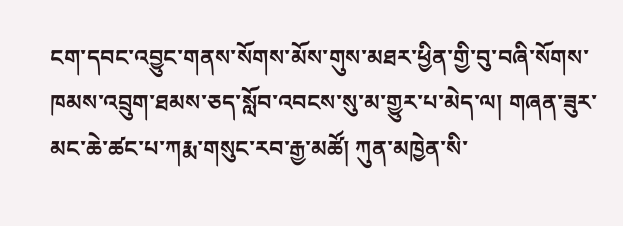ངག་དབང་འབྱུང་གནས་སོགས་མོས་གུས་མཐར་ཕྱིན་གྱི་བུ་བཞི་སོགས་ཁམས་འབྲུག་ཐམས་ཅད་སློབ་འབངས་སུ་མ་གྱུར་པ་མེད་ལ། གཞན་ཟུར་མང་ཆེ་ཚང་པ་ཀརྨ་གསུང་རབ་རྒྱ་མཚོ། ཀུན་མཁྱེན་སི་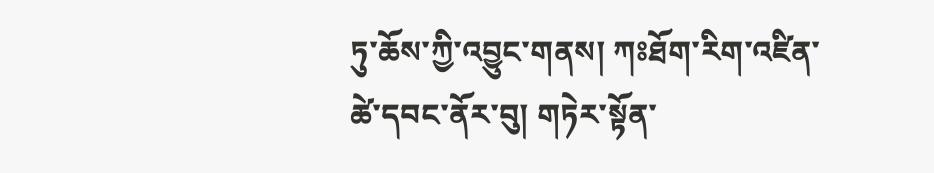ཏུ་ཆོས་ཀྱི་འབྱུང་གནས། ཀཿཐོག་རིག་འཛིན་ཚེ་དབང་ནོར་བུ། གཏེར་སྟོན་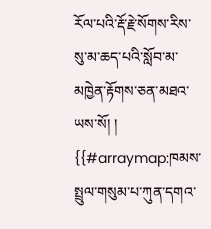རོལ་པའི་རྡོ་རྗེ་སོགས་རིས་སུ་མ་ཆད་པའི་སློབ་མ་མཁྱེན་རྟོགས་ཅན་མཐའ་ཡས་སོ། །
{{#arraymap:ཁམས་སྤྲུལ་གསུམ་པ་ཀུན་དགའ་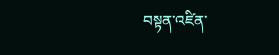བསྟན་འཛིན་